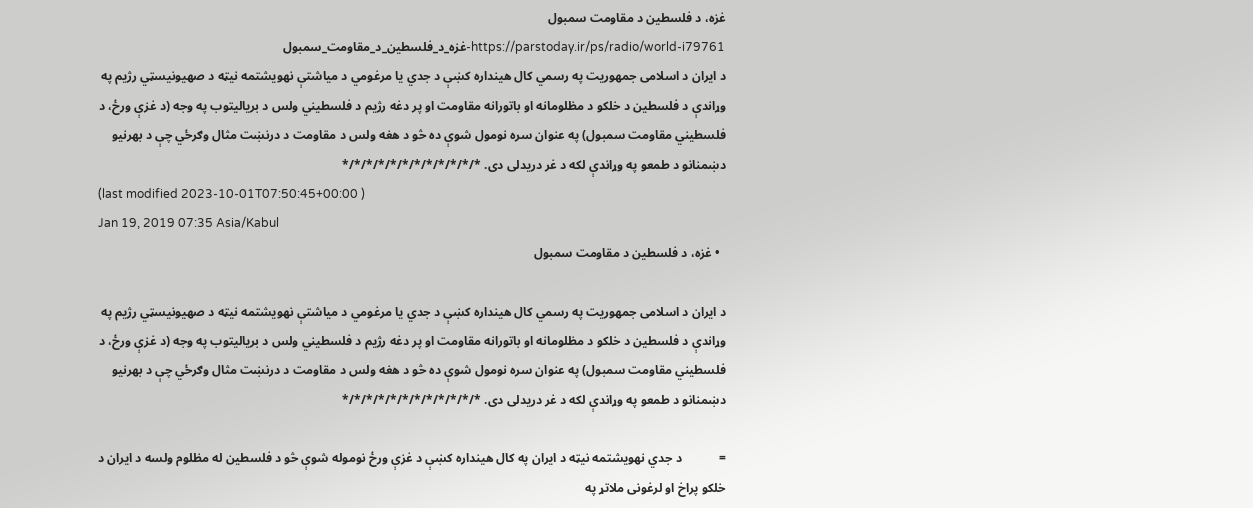غزه، د فلسطین د مقاومت سمبول
https://parstoday.ir/ps/radio/world-i79761-غزه_د_فلسطین_د_مقاومت_سمبول
د ایران د اسلامی جمهوریت په رسمي کال هینداره کښې د جدي یا مرغومي د میاشتې نهویشتمه نیټه د صهیونیسټي رژیم په وړاندې د فلسطین د خلکو د مظلومانه او باتورانه مقاومت او پر دغه رژيم د فلسطیني ولس د بریالیتوب په وجه (د غزې ورځ، د فلسطیني مقاومت سمبول) په عنوان سره نومول شوې ده څو د هغه ولس د مقاومت د درنښت مثال وګرځي چې د بهرنیو دښمنانو د طمعو په وړاندې لکه د غر دریدلی دی. */*/*/*/*/*/*/*/*/*/*/*
(last modified 2023-10-01T07:50:45+00:00 )
Jan 19, 2019 07:35 Asia/Kabul
  • غزه، د فلسطین د مقاومت سمبول

د ایران د اسلامی جمهوریت په رسمي کال هینداره کښې د جدي یا مرغومي د میاشتې نهویشتمه نیټه د صهیونیسټي رژیم په وړاندې د فلسطین د خلکو د مظلومانه او باتورانه مقاومت او پر دغه رژيم د فلسطیني ولس د بریالیتوب په وجه (د غزې ورځ، د فلسطیني مقاومت سمبول) په عنوان سره نومول شوې ده څو د هغه ولس د مقاومت د درنښت مثال وګرځي چې د بهرنیو دښمنانو د طمعو په وړاندې لکه د غر دریدلی دی. */*/*/*/*/*/*/*/*/*/*/*

=            د جدي نهویشتمه نیټه د ایران په کال هینداره کښې د غزې ورځ نوموله شوې څو د فلسطین له مظلوم ولسه د ایران د خلکو پراخ او لرغونی ملاتړ په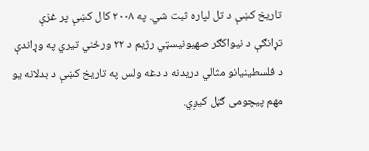تاریخ کښې د تل لپاره ثبت شي. په ۲۰۰۸ کال کښې پر غزې تړانګې د نیواکګر صهیونیسټي رژيم د ۲۲ ورځني تیري په وړاندې د فلسطینیانو مثالي دریدنه د دغه ولس په تاریخ کښې د بدلانه یو مهم پيچومی ګڼل کیږي.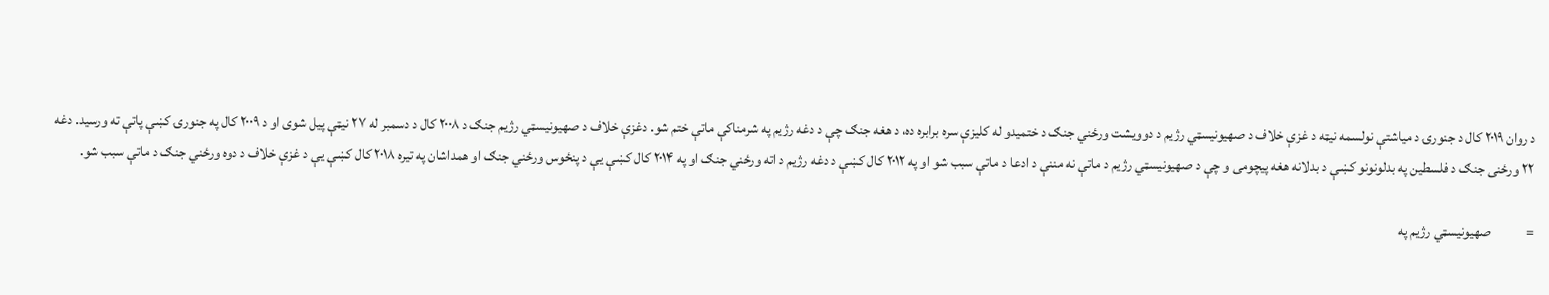د روان ۲۰۱۹ کال د جنورۍ د میاشتې نولسمه نیټه د غزې خلاف د صهیونیسټي رژیم د دوویشت ورځني جنګ د ختمیدو له کلیزې سره برابره ده، د هغه جنګ چې د دغه رژيم په شرمناکې ماتې ختم شو. دغزې خلاف د صهیونیسټي رژيم جنګ د ۲۰۰۸ کال د دسمبر له ۲۷ نیټې پیل شوی او د ۲۰۰۹ کال په جنورۍ کښې پاتې ته ورسید. دغه ۲۲ ورځنی جنګ د فلسطین په بدلونونو کښې د بدلانه هغه پيچومی و چې د صهیونیسټي رژيم د ماتې نه مننې د ادعا د ماتې سبب شو او په ۲۰۱۲ کال کښې د دغه رژيم د اته ورځني جنګ او په ۲۰۱۴ کال کښې یې د پنځوس ورځني جنګ او همداشان په تیره ۲۰۱۸ کال کښې یې د غزې خلاف د دوه ورځني جنګ د ماتې سبب شو.

=            صهیونیسټي رژيم په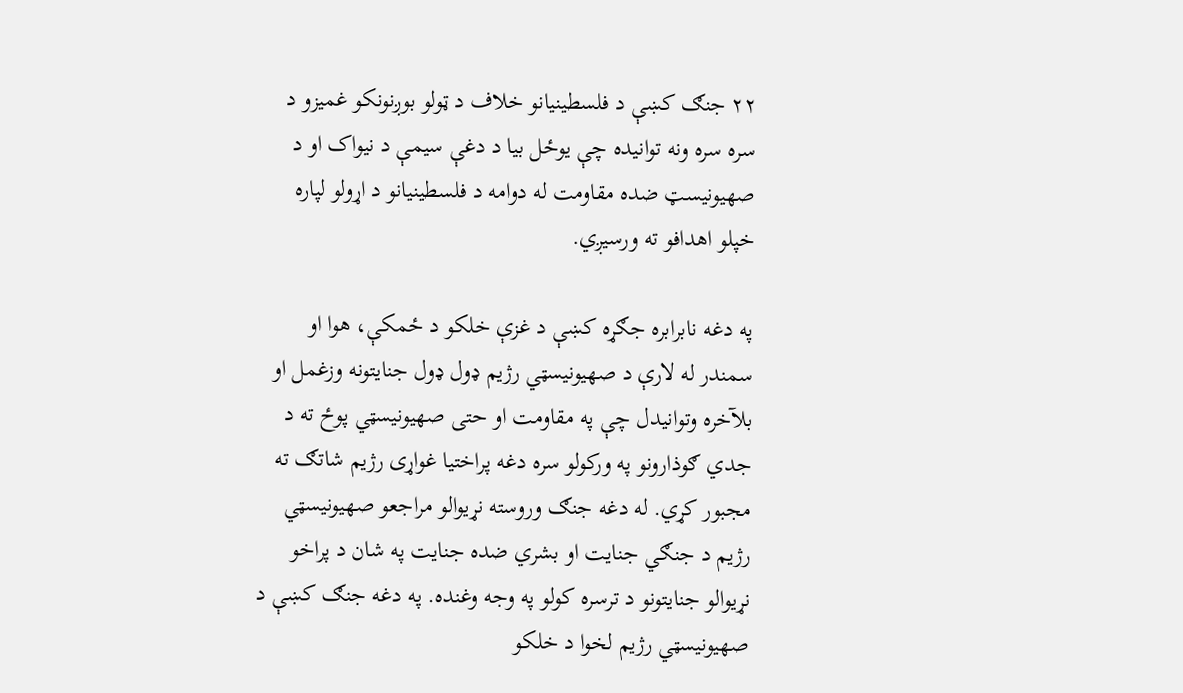۲۲ جنګ کښې د فلسطینیانو خلاف د ټولو بوږنونکو غمیزو د سره سره ونه توانیده چې یوځل بیا د دغې سیمې د نیواک او د صهیونیسټ ضده مقاومت له دوامه د فلسطینیانو د اړولو لپاره خپلو اهدافو ته ورسیږي.

په دغه نابرابره جګړه کښې د غزې خلکو د ځمکې، هوا او سمندر له لارې د صهیونیسټي رژیم ډول ډول جنایتونه وزغمل او بلآخره وتوانیدل چې په مقاومت او حتی صهیونیسټي پوځ ته د جدي ګوذارونو په ورکولو سره دغه پراختیا غواړی رژیم شاتګ ته مجبور کړي. له دغه جنګ وروسته نړیوالو مراجعو صهیونیسټي رژیم د جنګي جنایت او بشري ضده جنایت په شان د پراخو نړیوالو جنایتونو د ترسره کولو په وجه وغنده. په دغه جنګ کښې د صهیونیسټي رژيم لخوا د خلکو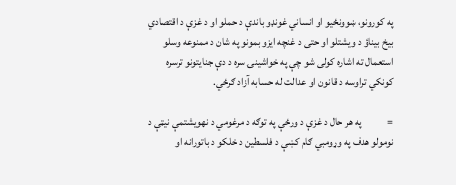په کورونو، ښوونځیو او انساني غونډو باندې د حملو او د غزې د اقتصادي بیخ بیناؤ د ویشتلو او حتی د غنچه ایزو بمونو په شان د ممنوعه وسلو استعمال ته اشاره کولی شو چې په خواشینۍ سره د دې جنایتونو ترسره کونکي تراوسه د قانون او عدالت له حسابه آزاد ګرځي.

=            په هر حال د غزې د ورځې په توګه د مرغومي د نهویشتمې نیټې د نومولو هدف په وړومبي ګام کښې د فلسطین د خلکو د باتورانه او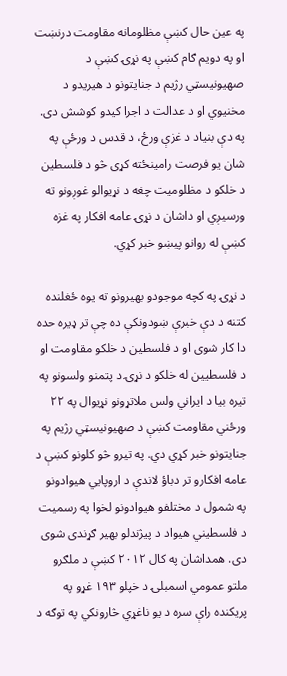په عین حال کښې مظلومانه مقاومت درنښت او په دویم ګام کښې په نړۍ کښې د صهیونیسټي رژیم د جنایتونو د هیریدو د مخنیوي او د عدالت د اجرا کیدو کوشش دی. په دې بنیاد د غزې ورځ، د قدس د ورځې په شان یو فرصت رامینځته کړی څو د فلسطین د خلکو د مظلومیت چغه د نړیوالو غوږونو ته ورسیږي او داشان د نړۍ عامه افکار په غزه کښې له روانو پيښو خبر کړي.

د نړۍ په کچه موجودو بهیرونو ته یوه ځغلنده کتنه د دې خبرې ښودونکې ده چې تر ډیره حده دا کار شوی او د فلسطین د خلکو مقاومت او د فلسطیین له خلکو د نړۍ د پتمنو ولسونو په تیره بیا د ایراني ولس ملاتړونو نړیوال په ۲۲ ورځني مقاومت کښې د صهیونیسټي رژیم په جنایتونو خبر کړي دي. په تیرو څو کلونو کښې د عامه افکارو تر دباؤ لاندې د اروپايي هیوادونو په شمول د مختلفو هیوادونو لخوا په رسمیت د فلسطیني هیواد د پیژندلو بهیر ګړندی شوی دی. همداشان په کال ۲۰۱۲ کښې د ملګرو ملتو عمومي اسمبلۍ د خپلو ۱۹۳ غړو په پریکنده راې سره د یو ناغړي څارونکي په توګه د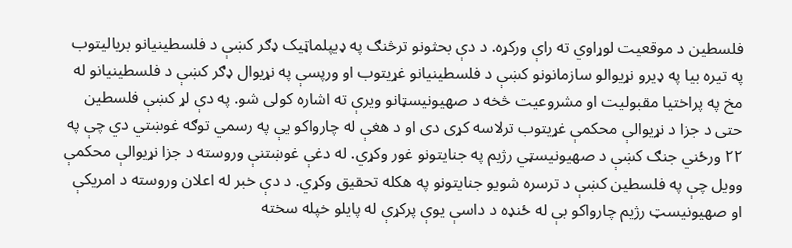فلسطین د موقعیت لوړاوي ته راې ورکړه. د دې بحثونو ترڅنګ په ډیپلماټیک ډګر کښې د فلسطینیانو بریالیتوب په تیره بیا په ډیرو نړیوالو سازمانونو کښې د فلسطینیانو غړیتوب او ورپسې په نړیوال ډګر کښې د فلسطینیانو له مخ په پراختیا مقبولیت او مشروعیت څخه د صهیونیسټانو ویرې ته اشاره کولی شو. په دې لړ کښې فلسطین حتی د جزا د نړیوالې محکمې غړیتوب ترلاسه کړی دی او د هغې له چارواکو یې په رسمي توګه غوښتي دي چې په ۲۲ ورځني جنګ کښې د صهیونیسټي رژيم په جنایتونو غور وکړي. له دغې غوښتنې وروسته د جزا نړیوالې محکمې وویل چې په فلسطین کښې د ترسره شویو جنایتونو په هکله تحقیق وکړي. د دې خبر له اعلان وروسته د امریکې او صهیونیسټ رژيم چارواکو بې له ځنډه د داسې یوې پرکړې له پایلو خپله سخته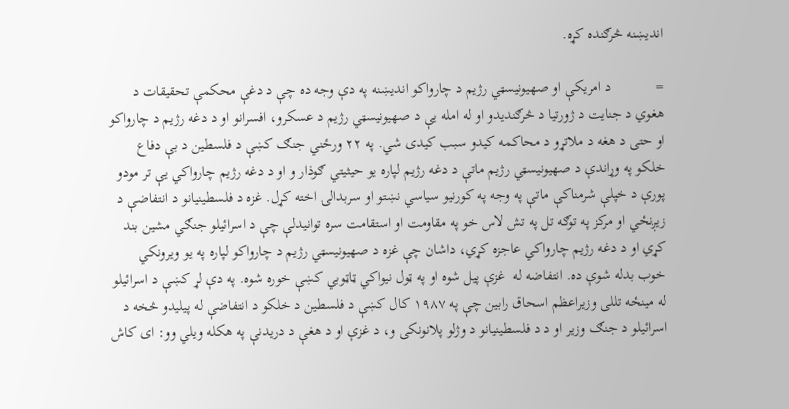اندیښنه څرګنده کړه.

=            د امریکې او صهیونیسټي رژيم د چارواکو اندیښنه په دې وجه ده چې د دغې محکمې تحقیقات د هغوي د جنایت د ژورتیا د څرګندیدو او له امله يې د صهیونیسټي رژیم د عسکرو، افسرانو او د دغه رژیم د چارواکو او حتی د هغه د ملاتړو د محاکمه کیدو سبب کیدی شي. په ۲۲ ورځني جنګ کښې د فلسطین د بې دفاع خلکو په وړاندې د صهیونیسټي رژيم ماتې د دغه رژیم لپاره یو حیثیتي ګوذار و او د دغه رژيم چارواکي یې تر مودو پورې د خپلې شرمناکې ماتې په وجه په کورنیو سیاسي نښتو او سربدالۍ اخته کړل. غزه د فلسطینیانو د انتفاضې د زیږنځي او مرکز په توګه تل په تش لاس خو په مقاومت او استقامت سره توانیدلې چې د اسرائیلو جنګي مشین بند کړي او د دغه رژیم چارواکي عاجزه کړي، داشان چې غزه د صهیونیسټي رژیم د چارواکو لپاره په یو ویرونکي خوب بدله شوې ده. انتفاضه له  غزې پیل شوه او په ټول نیواکي ټاټوبي کښې خوره شوه. په دې لړ کښې د اسرائیلو له مینځه تللی وزیراعظم اسحاق رابین چې په ۱۹۸۷ کال کښې د فلسطین د خلکو د انتفاضې له پیلیدو څخه د اسرائیلو د جنګ وزیر او د د فلسطینیانو د وژلو پلانونکی و، د غزې او د هغې د دریدنې په هکله ویلي وو: ای کاش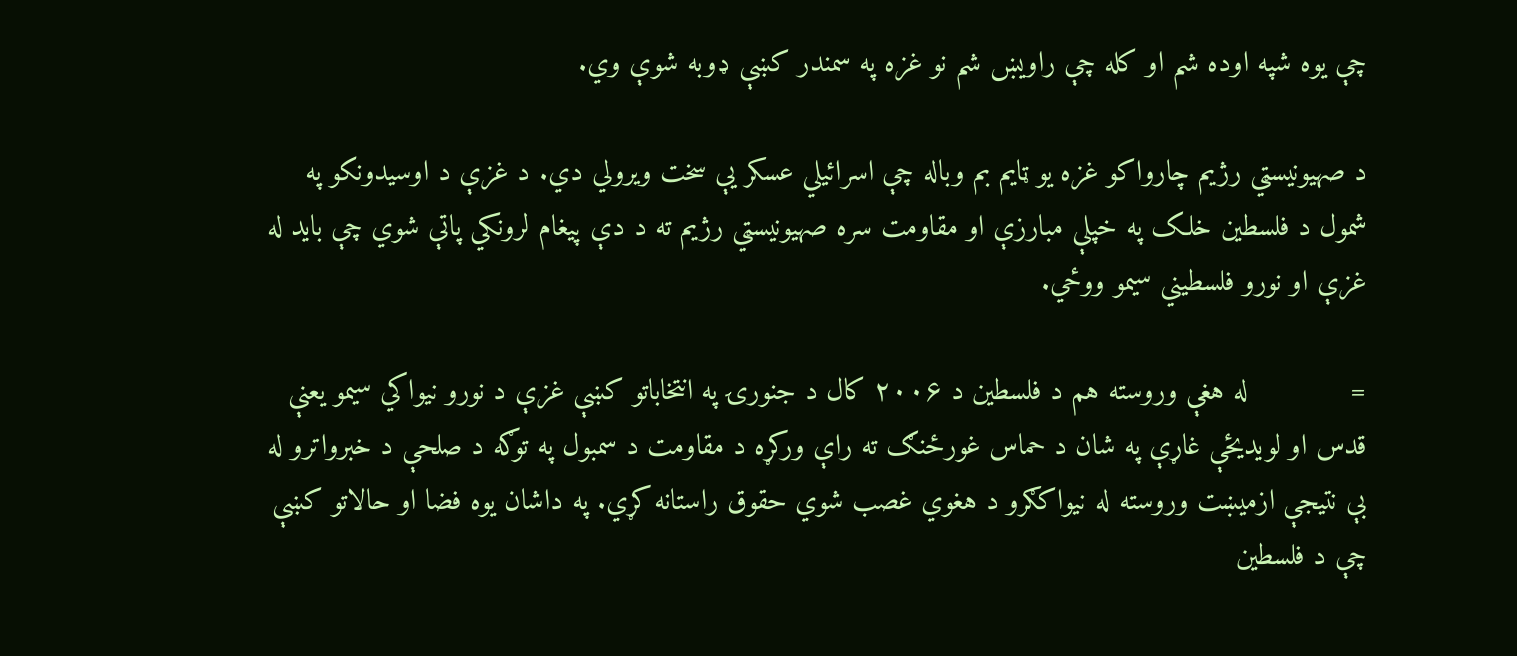چې یوه شپه اوده شم او کله چې راویښ شم نو غزه په سمندر کښې ډوبه شوې وي.

د صهیونیسټي رژيم چارواکو غزه یو ټایم بم وباله چې اسرائیلي عسکر یې سخت ویرولي دي. د غزې د اوسیدونکو په شمول د فلسطین خلک په خپلې مبارزې او مقاومت سره صهیونیسټي رژيم ته د دې پیغام لرونکي پاتې شوي چې باید له غزې او نورو فلسطیني سیمو ووځي.

=            له هغې وروسته هم د فلسطین د ۲۰۰۶ کال د جنورۍ په انتخاباتو کښې غزې د نورو نیواکي سیمو یعنې قدس او لویدیځې غاړې په شان د حماس غورځنګ ته راې ورکړه د مقاومت د سمبول په توګه د صلحې د خبرواترو له بې نتیجې ازمیښت وروسته له نیواکګرو د هغوي غصب شوي حقوق راستانه کړي. په داشان یوه فضا او حالاتو کښې چې د فلسطین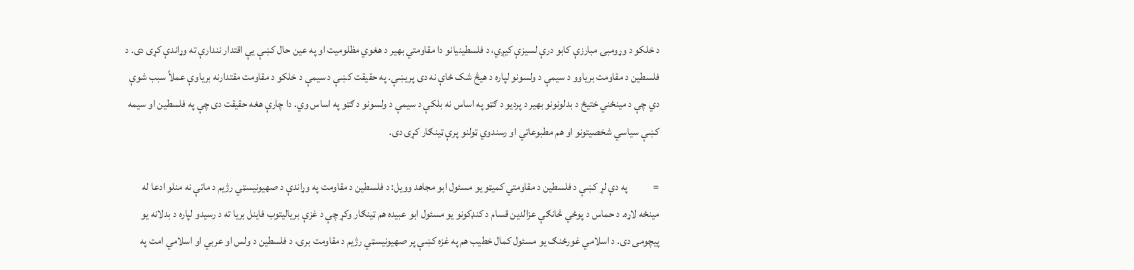د خلکو د وړومبۍ مبارزې کابو درې لسیزې کیږي، د فلسطینیانو دا مقاومتي بهیر د هغوي مظلومیت او په عین حال کښې یې اقتدار نندارې ته وړاندې کړی دی. د فلسطین د مقاومت بریاوو د سیمې د ولسونو لپاره د هیڅ شک ځاې نه دی پریښې. په حقیقت کښې د سیمې د خلکو د مقاومت مقتدارنه بریاوې عملاً سبب شوې دي چې د مینځني ختیځ د بدلونونو بهیر د پردیو د ګټو په اساس نه بلکې د سیمې د ولسونو د ګټو په اساس وي. دا چارې هغه حقیقت دی چې په فلسطین او سیمه کښې سیاسي شخصیتونو او هم مطبوعاتي او رسندوي ټولنو پرې ټینګار کړی دی.

=            په دې لړ کښې د فلسطین د مقاومتي کمیټو یو مسئول ابو مجاهد وویل: د فلسطین د مقاومت په وړاندې د صهیونیسټي رژیم د ماتې نه منلو ادعا له مینځه لاړه. د حماس د پوځي څانګې عزالدین قسام د کنډکونو یو مسئول ابو عبیده هم ټینګار وکړ چې د غزې بریالیتوب فاینل بریا ته د رسیدو لپاره د بدلانه یو پیچومی دی. د اسلامي غورځنګ یو مسئول کمال خطیب هم په غزه کښې پر صهیونیسټي رژیم د مقاومت بری، د فلسطین د ولس او عربي او اسلامي امت په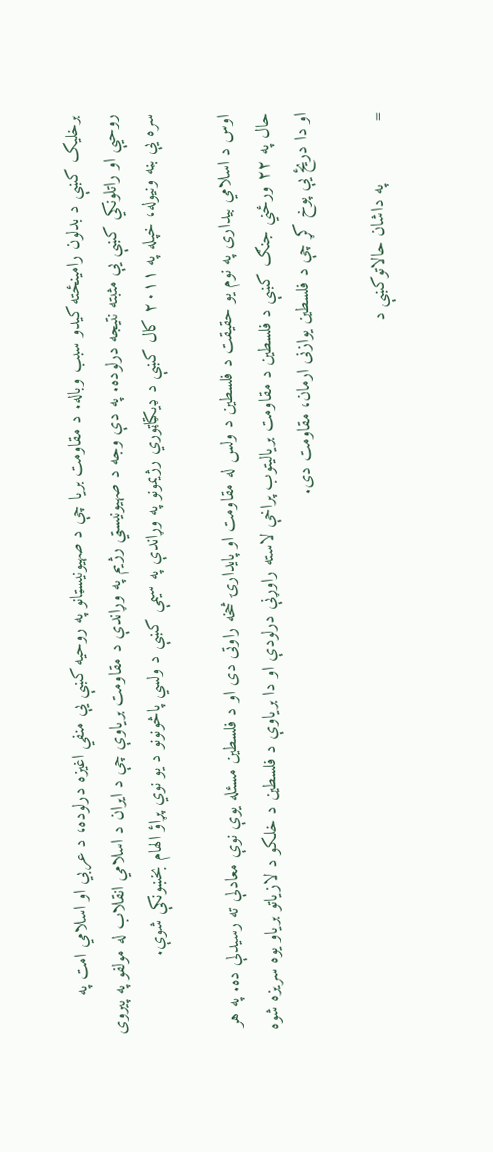برخلیک کښې د بدلون رامینځته کیدو سبب وباله. د مقاومت بریا چې د صهیونیسټانو په روحیه کښې یې منفي اغیزه درلوده، د عربي او اسلامي امت په روحیې او راتلونکي کښې یې مثبته نتیجه درلوده. په دې وجه د صهیونیسټي رژیم په وړاندې د مقاومت بریاوې چې د ایران د اسلامي انقلاب له مولفو په پیروی سره یې بڼه ونیوله، خپله په ۲۰۱۱ کال کښې د ډیکټاټوري رژيمونو په وړاندې په سیمې کښې د ولسي پاڅونونو د یو نوي پړاؤ الهام بخښونکې شوې.

اوس د اسلامي بیداری په نوم یو حقیقت د فلسطین د ولس له مقاومت او پایدارۍ څخه راوتی دی او د فلسطین مسئله یوې نوې معادلې ته رسیدلې ده. په هر حال په ۲۲ ورځني جنګ کښې د فلسطین د مقاومت بریالیتوب پراخې لاسته راوړنې درلودې او دا بریاوې د فلسطین د خلکو د لازیاتو بریاو یوه سریزه شوه او دا دریځ یې پوخ کړ چې د فلسطین یوازنی ارمان، مقاومت دی.

=            په داشان حالاتوکښې د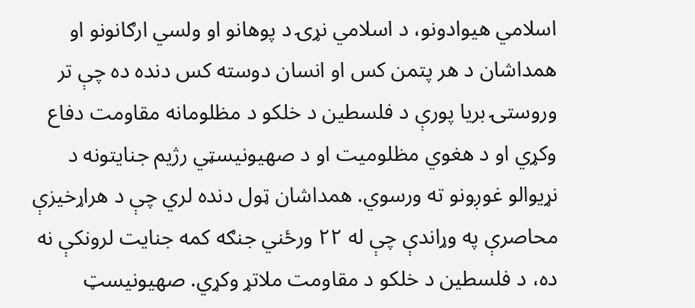اسلامي هیوادونو، د اسلامي نړۍ د پوهانو او ولسي ارګانونو او همداشان د هر پتمن کس او انسان دوسته کس دنده ده چې تر وروستۍ بریا پورې د فلسطین د خلکو د مظلومانه مقاومت دفاع وکړي او د هغوي مظلومیت او د صهیونیسټي رژيم جنایتونه د نړیوالو غوږونو ته ورسوي. همداشان ټول دنده لري چې د هراړخیزې محاصرې په وړاندې چې له ۲۲ ورځني جنګه کمه جنایت لرونکې نه ده، د فلسطین د خلکو د مقاومت ملاتړ وکړي. صهیونیسټ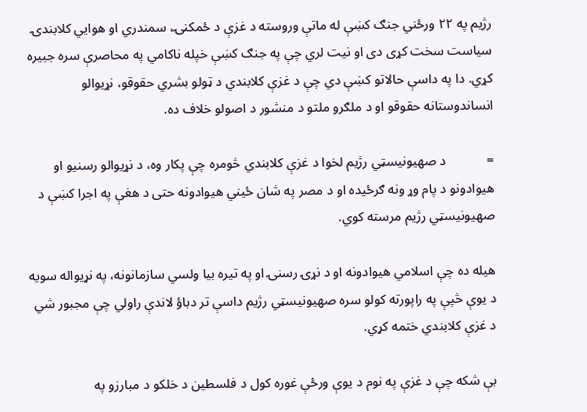رژيم په ۲۲ ورځني جنګ کښې له ماتې وروسته د غزې د ځمکنۍ، سمندري او هوايي کلابندۍ سیاست سخت کړی دی او نیت لري چې په جنګ کښې خپله ناکامي په محاصرې سره جبیره کړي. دا په داسې حالاتو کښې دي چې د غزې کلابندي د ټولو بشري حقوقو، نړیوالو انساندوستانه حقوقو او د ملګرو ملتو د منشور د اصولو خلاف ده.

=            د صهیونیسټي رژيم لخوا د غزې کلابندي څومره چې پکار وه، د نړیوالو رسنیو او هیوادونو د پام وړ ونه ګرځیده او د مصر په شان ځیني هیوادونه حتی د هغې په اجرا کښې د صهیونیسټي رژیم مرسته کوي.

هیله ده چې اسلامي هیوادونه او د نړۍ رسنۍ او په تیره بیا ولسي سازمانونه، په نړیواله سویه د یوې څپې په راپورته کولو سره صهیونیسټي رژيم داسې تر دباؤ لاندې راولي چې مجبور شي د غزې کلابندي ختمه کړي.

بې شکه چې د غزې په نوم د یوې ورځې غوره کول د فلسطین د خلکو د مبارزو په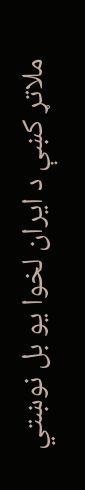ملاتړ کښې د ایران لخوا یو بل نوښتي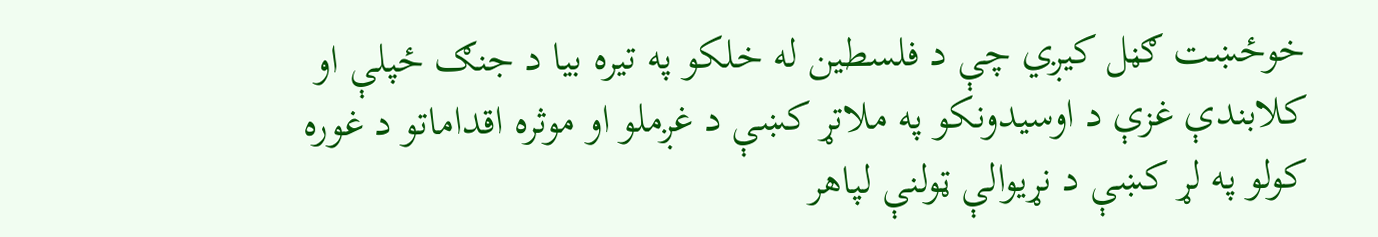خوځښت ګڼل کیږي چې د فلسطین له خلکو په تیره بیا د جنګ ځپلې او کلابندې غزې د اوسیدونکو په ملاتړ کښې د غږملو او موثره اقداماتو د غوره کولو په لړ کښې د نړیوالې ټولنې لپاهر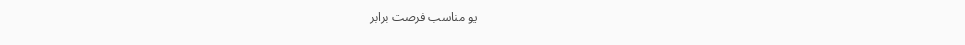یو مناسب فرصت برابر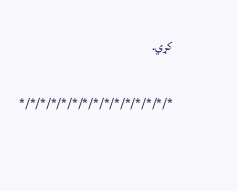کړي.

*/*/*/*/*/*/*/*/*/*/*/*/*/*/*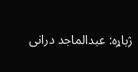ژباړه: عبدالماجد درانی